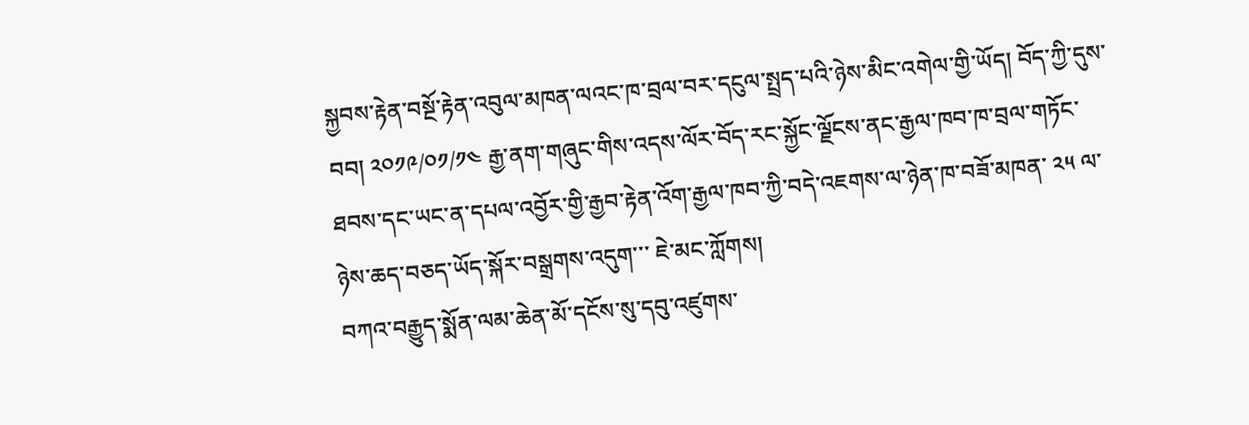སྐྱབས་རྟེན་བསྔོ་རྟེན་འབུལ་མཁན་ལའང་ཁ་བྲལ་བར་དངུལ་སྤྲད་པའི་ཉེས་མིང་འགེལ་གྱི་ཡོད། བོད་ཀྱི་དུས་བབ། ༢༠༡༩/༠༡/༡༤ རྒྱ་ནག་གཞུང་གིས་འདས་ལོར་བོད་རང་སྐྱོང་ལྗོངས་ནང་རྒྱལ་ཁབ་ཁ་བྲལ་གཏོང་ཐབས་དང་ཡང་ན་དཔལ་འབྱོར་གྱི་རྒྱབ་རྟེན་འོག་རྒྱལ་ཁབ་ཀྱི་བདེ་འཇགས་ལ་ཉེན་ཁ་བཟོ་མཁན་ ༢༥ ལ་ཉེས་ཆད་བཅད་ཡོད་སྐོར་བསྒྲགས་འདུག་་་ ཇེ་མང་ཀློགས།
བཀའ་བརྒྱུད་སྨོན་ལམ་ཆེན་མོ་དངོས་སུ་དབུ་འཛུགས་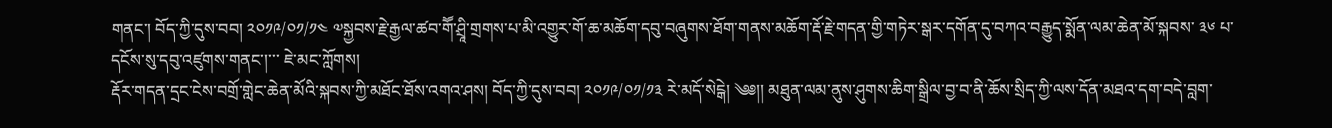གནང་། བོད་ཀྱི་དུས་བབ། ༢༠༡༩/༠༡/༡༤ ༧སྐྱབས་རྗེ་རྒྱལ་ཚབ་གཽ་ཤྲཱི་གྲགས་པ་མི་འགྱུར་གོ་ཆ་མཆོག་དབུ་བཞུགས་ཐོག་གནས་མཆོག་རྡོ་རྗེ་གདན་གྱི་གཏེར་སྒར་དགོན་དུ་བཀའ་བརྒྱུད་སྨོན་ལམ་ཆེན་མོ་སྐབས་ ༣༦ པ་དངོས་སུ་དབུ་འཛུགས་གནང་།་་་ ཇེ་མང་ཀློགས།
རྡོར་གདན་དྲང་ངེས་བགྲོ་གླེང་ཆེན་མོའི་སྐབས་ཀྱི་མཐོང་ཐོས་འགའ་ཤས། བོད་ཀྱི་དུས་བབ། ༢༠༡༩/༠༡/༡༣ རེ་མདོ་སེངྒེ། ༄༅།། མཐུན་ལམ་ནུས་ཤུགས་ཆིག་སྒྲིལ་བྱ་བ་ནི་ཆོས་སྲིད་ཀྱི་ལས་དོན་མཐའ་དག་བདེ་བླག་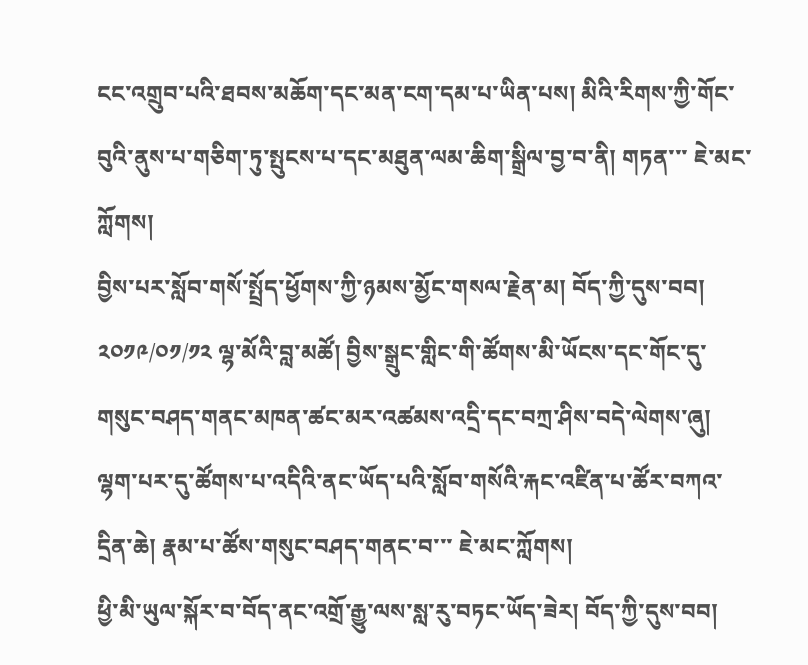ངང་འགྲུབ་པའི་ཐབས་མཆོག་དང་མན་ངག་དམ་པ་ཡིན་པས། མིའི་རིགས་ཀྱི་གོང་བུའི་ནུས་པ་གཅིག་ཏུ་སྤུངས་པ་དང་མཐུན་ལམ་ཆིག་སྒྲིལ་བྱ་བ་ནི། གཏན་་་ ཇེ་མང་ཀློགས།
བྱིས་པར་སློབ་གསོ་སྤྲོད་ཕྱོགས་ཀྱི་ཉམས་མྱོང་གསལ་རྗེན་མ། བོད་ཀྱི་དུས་བབ། ༢༠༡༩/༠༡/༡༢ ལྷ་མོའི་བླ་མཚོ། བྱིས་སྒྲུང་གླིང་གི་ཚོགས་མི་ཡོངས་དང་གོང་དུ་གསུང་བཤད་གནང་མཁན་ཚང་མར་འཚམས་འདྲི་དང་བཀྲ་ཤིས་བདེ་ལེགས་ཞུ། ལྷག་པར་དུ་ཚོགས་པ་འདིའི་ནང་ཡོད་པའི་སློབ་གསོའི་རྐང་འཛིན་པ་ཚོར་བཀའ་དྲིན་ཆེ། རྣམ་པ་ཚོས་གསུང་བཤད་གནང་བ་་་ ཇེ་མང་ཀློགས།
ཕྱི་མི་ཡུལ་སྐོར་བ་བོད་ནང་འགྲོ་རྒྱུ་ལས་སླ་རུ་བཏང་ཡོད་ཟེར། བོད་ཀྱི་དུས་བབ།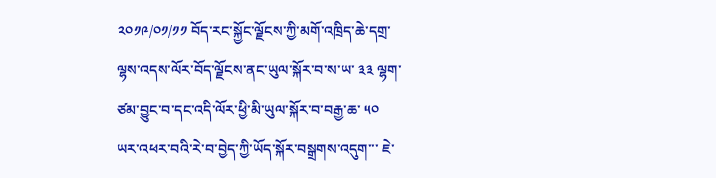༢༠༡༩/༠༡/༡༡ བོད་རང་སྐྱོང་ལྗོངས་ཀྱི་མགོ་འཁྲིད་ཆེ་དགྲ་ལྷས་འདས་ལོར་བོད་ལྗོངས་ནང་ཡུལ་སྐོར་བ་ས་ཡ་ ༣༣ ལྷག་ཙམ་བྱུང་བ་དང་འདི་ལོར་ཕྱི་མི་ཡུལ་སྐོར་བ་བརྒྱ་ཆ་ ༥༠ ཡར་འཕར་བའི་རེ་བ་བྱེད་ཀྱི་ཡོད་སྐོར་བསྒྲགས་འདུག་་་ ཇེ་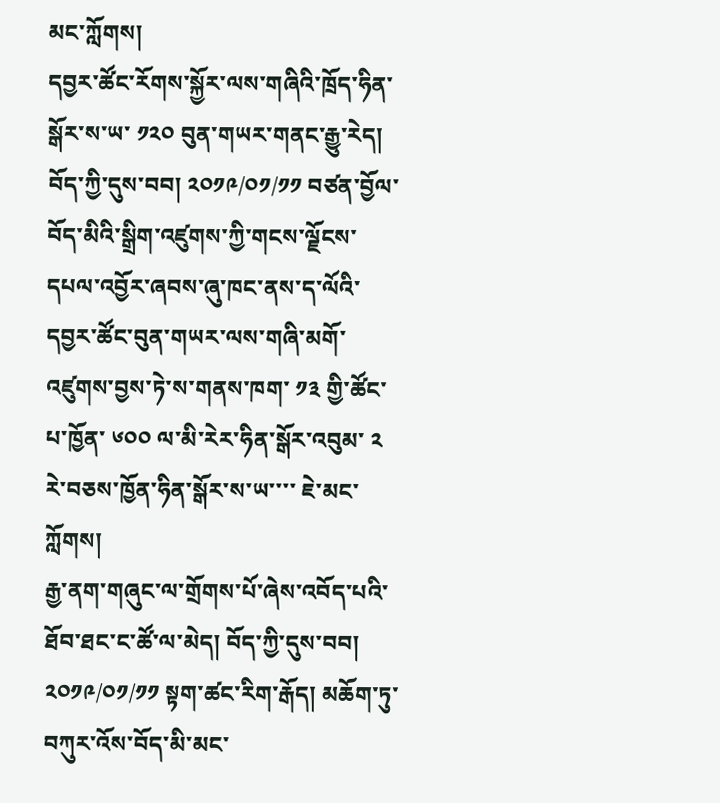མང་ཀློགས།
དབྱར་ཚོང་རོགས་སྐྱོར་ལས་གཞིའི་ཁྲོད་ཧིན་སྒོར་ས་ཡ་ ༡༢༠ བུན་གཡར་གནང་རྒྱུ་རེད། བོད་ཀྱི་དུས་བབ། ༢༠༡༩/༠༡/༡༡ བཙན་བྱོལ་བོད་མིའི་སྒྲིག་འཛུགས་ཀྱི་གངས་ལྗོངས་དཔལ་འབྱོར་ཞབས་ཞུ་ཁང་ནས་ད་ལོའི་དབྱར་ཚོང་བུན་གཡར་ལས་གཞི་མགོ་འཛུགས་བྱས་ཏེ་ས་གནས་ཁག་ ༡༣ གྱི་ཚོང་པ་ཁྱོན་ ༦༠༠ ལ་མི་རེར་ཧིན་སྒོར་འབུམ་ ༢ རེ་བཅས་ཁྱོན་ཧིན་སྒོར་ས་ཡ་་་་ ཇེ་མང་ཀློགས།
རྒྱ་ནག་གཞུང་ལ་གྲོགས་པོ་ཞེས་འབོད་པའི་ཐོབ་ཐང་ང་ཚོ་ལ་མེད། བོད་ཀྱི་དུས་བབ། ༢༠༡༩/༠༡/༡༡ སྟག་ཚང་རིག་རྒོད། མཆོག་ཏུ་བཀུར་འོས་བོད་མི་མང་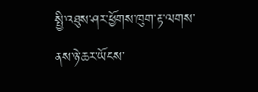སྤྱི་འཐུས་ཤར་ཕྱོགས་ཁུག་རྟ་ལགས་ནས་ཉེ་ཆར་ཡོངས་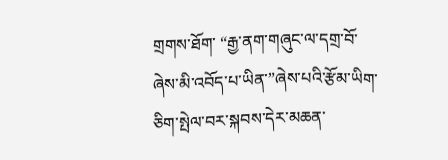གྲགས་ཐོག་ “རྒྱ་ནག་གཞུང་ལ་དགྲ་བོ་ཞེས་མི་འབོད་པ་ཡིན་”ཞེས་པའི་རྩོམ་ཡིག་ཅིག་སྤེལ་བར་སྐབས་དེར་མཆན་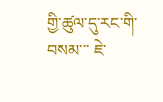གྱི་ཚུལ་དུ་རང་གི་བསམ་་་ ཇེ་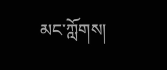མང་ཀློགས།